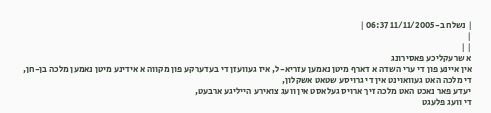| נשלח ב-11/11/2005 06:37 |
|
| |
א שרעקליכע פאסירונג
אין איינע פון די ערי השדה א דארף מיטן נאמען עזריא-ל, איז געוועזן די בעדערקע פון מקווה א אידינע מיטן נאמען מלכה בן-חן,
די מלכה האט געוואוינט אין די גרויסע שטאט אשקלון,
יעדע פאר נאכט האט מלכה זיך ארויס געלאסט אין וועג צואירע הייליגע ארבעט,
די וועג פלעגט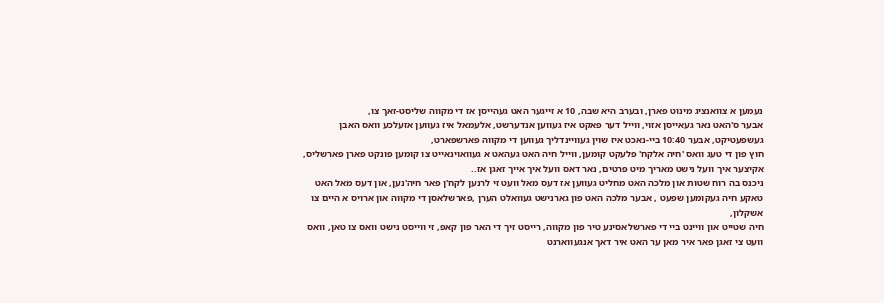נעמען א צוואנציג מינוט פארן, ובערב היא שבה, 10 א זייגער האט געהייסן אז די מקווה שליסט-זאך צו,
אבער ס'האט נאר געאייסן אזוי, ווייל דער פאקט איז געווען אנדערשט, אלעמאל איז געווען אזעלכע וואס האבן געשפעטיקט, אבער 10:40 ביי-נאכט איז שוין געוויינדליך געווען די מקווה פארשפארט,
חוץ פון די טעג וואס 'חיה אלקח' פלעקט קומען, ווייל חיה האט געהאט א געוואוינאייט צו קומען פונקט פארן פארשליס,
אקיצער איך וועל נישט מאריך מיט פרטים, נאר דאס וועל איך אייך זאגן אז..
ניכנס בה רוח שטות און מלכה האט מחליט געווען אז דעס מאל וועט זי לרנען לקח'ן פאר חיה'נען, און דעס מאל האט טאקע חיה געקומען שפעט , אבער מלכה האט פון גארנישט געוואלט הערן ,פארשלאסן די מקווה און ארויס א היים צו אשקלון,
חיה שטייט און וויינט ביי די פארשלאסינע טיר פון מקווה, רייסט זיך די האר פון קאפ, זי ווייסט נישט וואס צו טאן, וואס וועט צי זאגן פאר איר מאן ער האט איר דאך אנגעווארנט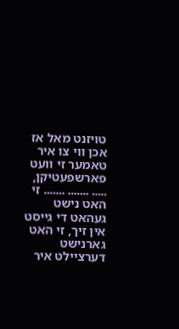טויזנט מאל אז אכן ווי צו איר טאמער זי וועט פארשפעטיקן,
..... ....... ....... זי האט נישט געהאט די גייסט אין זיך, זי האט גארנישט דערציילט איר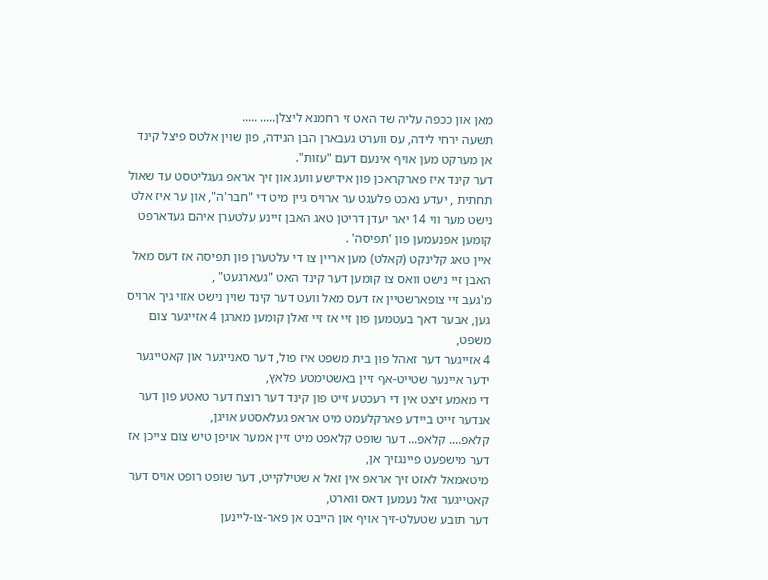מאן און ככפה עליה שד האט זי רחמנא ליצלן..... .....
תשעה ירחי לידה, עס ווערט געבארן הבן הנידה, פון שוין אלטס פיצל קינד אן מערקט מען אויף אינעם דעם "עזות".
דער קינד איז פארקראכן פון אידישע וועג און זיך אראפ געגליטסט עד שאול תחתית , יעדע נאכט פלעגט ער ארויס גיין מיט די "חבר'ה", און ער איז אלט נישט מער ווי 14 יאר יעדן דריטן טאג האבן זיינע עלטערן איהם געדארפט קומען אפנעמען פון 'תפיסה' .
איין טאג קלינקט (קאלט) מען אריין צו די עלטערן פון תפיסה אז דעס מאל האבן זיי נישט וואס צו קומען דער קינד האט "געארגעט" ,
מ'געב זיי צופארשטיין אז דעס מאל וועט דער קינד שוין נישט אזוי גיך ארויס גען, אבער דאך בעטמען פון זיי אז זיי זאלן קומען מארגן 4 אזייגער צום משפט,
4 אזייגער דער זאהל פון בית משפט איז פול, דער סאנייגער און קאטייגער ידער איינער שטייט-אף זיין באשטימטע פלאץ,
די מאמע זיצט אין די רעכטע זייט פון קינד דער רוצח דער טאטע פון דער אנדער זייט ביידע פארקלעמט מיט אראפ געלאסטע אויגן,
קלאפ.... קלאפ... דער שופט קלאפט מיט זיין אמער אויפן טיש צום צייכן אז דער מישפעט פיינגזיך אן,
מיטאמאל לאזט זיך אראפ אין זאל א שטילקייט, דער שופט רופט אויס דער קאטייגער זאל נעמען דאס ווארט,
דער תובע שטעלט-זיך אויף און הייבט אן פאר-צו-ליינען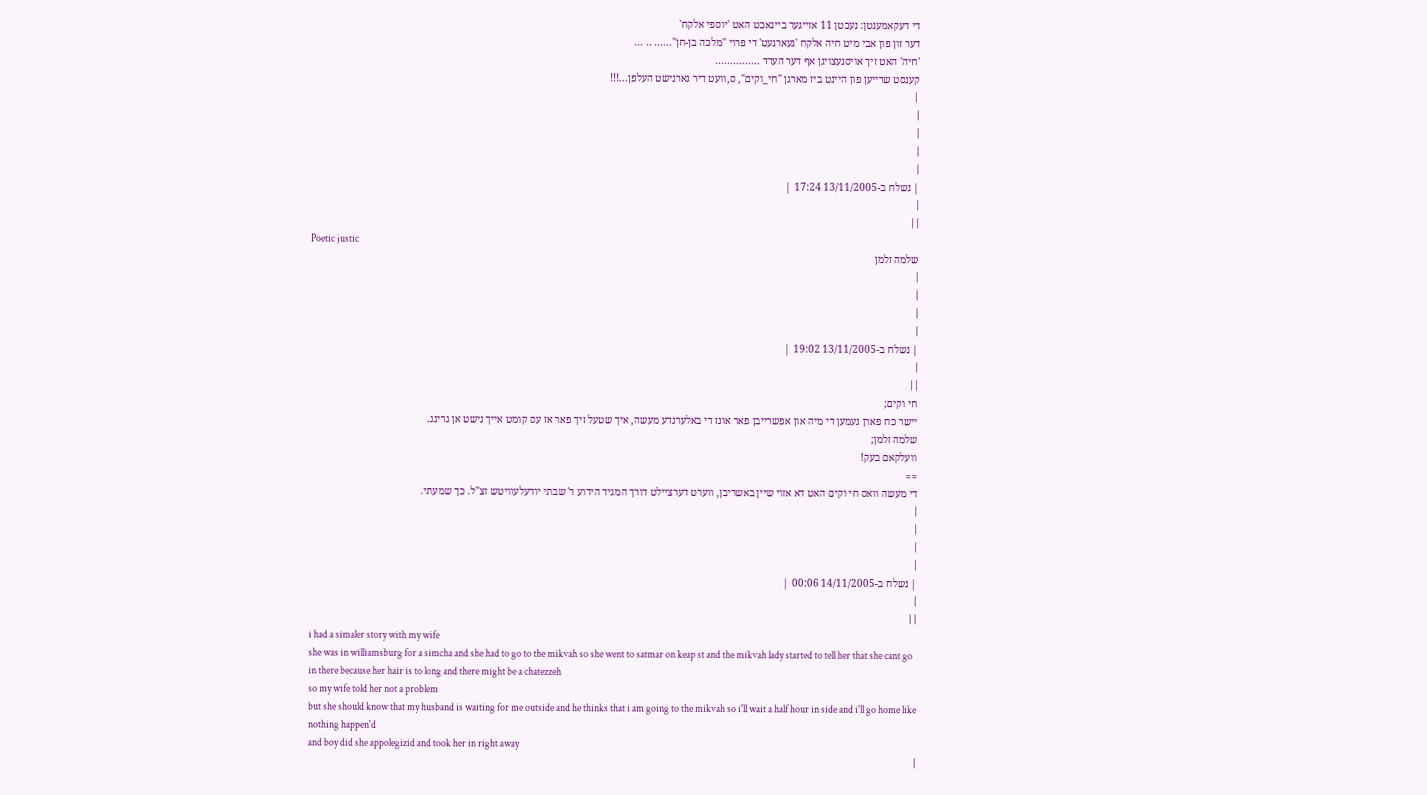די דעקאמענטן: נעכטן 11 אזייגער ביינאכט האט 'יוספי אלקח'
דער זון פון אבי מיט חיה אלקח 'געארגעט' די פרוי "מלכה בן-חן"...... .. ...
'חיה' האט זיך אויסגעצויגן אף דער הערד ...............
קענסט שרייען פון היינט ביז מארגן "חי_וקים", ס,וועט דיר גארנישט העלפן...!!!
 |
|
|
|
|
| נשלח ב-13/11/2005 17:24 |
|
| |
Poetic justic
שלמה זלמן
|
|
|
|
| נשלח ב-13/11/2005 19:02 |
|
| |
חי וקים;
יישר כח פארן נעמען די מיה און אפשרייבן פאר אונז די באלערנדע מעשה, איך שטעל זיך פאר אז עס קומט אייך נישט אן גרינג.
שלמה זלמן;
וועלקאם בעק!
==
די מעשה וואס חי וקים האט דא אזוי שיין באשריבן, ווערט דערציילט דורך המגיד הידוע ר' שבתי יודעלעוויטש זצ"ל. כך שמעתי.
|
|
|
|
| נשלח ב-14/11/2005 00:06 |
|
| |
i had a simaler story with my wife
she was in williamsburg for a simcha and she had to go to the mikvah so she went to satmar on keap st and the mikvah lady started to tell her that she cant go in there because her hair is to long and there might be a chatezzeh
so my wife told her not a problem
but she should know that my husband is waiting for me outside and he thinks that i am going to the mikvah so i'll wait a half hour in side and i'll go home like nothing happen'd
and boy did she appolegizid and took her in right away
|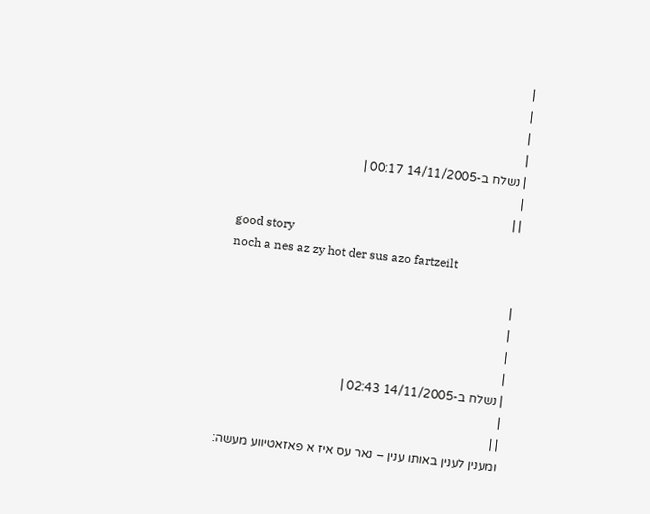|
|
|
|
| נשלח ב-14/11/2005 00:17 |
|
| |
good story
noch a nes az zy hot der sus azo fartzeilt

|
|
|
|
| נשלח ב-14/11/2005 02:43 |
|
| |
ומענין לענין באותו ענין – נאר עס איז א פאזאטיווע מעשה: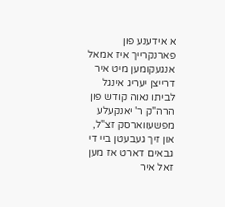א אידענע פון פארנקרייך איז אמאל אנגעקומען מיט איר דרייצן יעריג אינגל לביתו נאוה קודש פון הרה"ק ר' יאנקעלע מפשעווארסק זצ"ל, און זיך געבעטן ביי די גבאים דארט אז מען זאל איר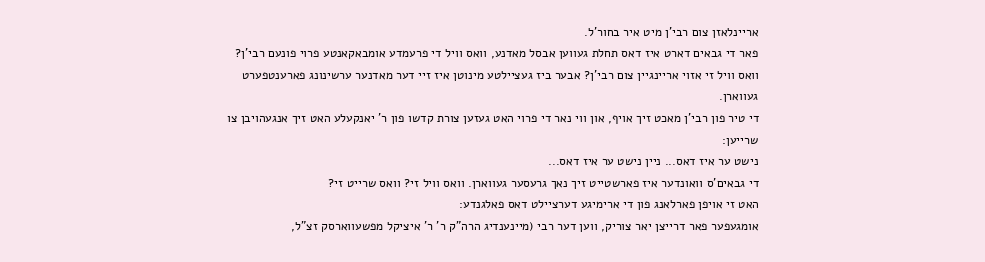אריינלאזן צום רבי'ן מיט איר בחור'ל.
פאר די גבאים דארט איז דאס תחלת געווען אבסל מאדנע, וואס וויל די פרעמדע אומבאקאנטע פרוי פונעם רבי'ן? וואס וויל זי אזוי אריינגיין צום רבי'ן? אבער ביז געציילטע מינוטן איז זיי דער מאדנער ערשינונג פארענטפערט געווארן.
די טיר פון רבי'ן מאכט זיך אויף, און ווי נאר די פרוי האט געזען צורת קדשו פון ר' יאנקעלע האט זיך אנגעהויבן צו שרייען:
נישט ער איז דאס... ניין נישט ער איז דאס...
די גבאים'ס וואונדער איז פארשטייט זיך נאך גרעסער געווארן. וואס וויל זי? וואס שרייט זי?
האט זי אויפן פארלאנג פון די ארימיגע דערציילט דאס פאלגנדע:
אומגעפער פאר דרייצן יאר צוריק, ווען דער רבי (מיינענדיג הרה"ק ר' ר' איציקל מפשעווארסק זצ"ל,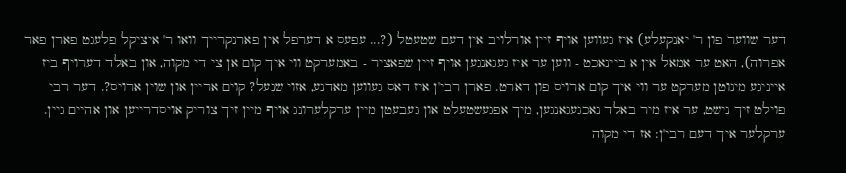דער שווער פון ר' יאנקעלע) איז געווען אויף זיין אורלויב אין דעם שטעטל (?... עפעס א דערפל אין פארנקרייך וואו ר' איציקל פלעגט פארן פאר אפרוה), האט ער אמאל אין א ביינאכט - ווען ער איז געגאנגען אויף זיין שפאציר - באמערקט ווי איך קום אן צי די מקוה, און באלד דערויף ביז אייניגע מינוטן מערקט ער ווי איך קום ארויס פון דארט. פארן רבי'ן איז דאס געווען מאדנע, אזוי שנעל? קוים אריין און שוין ארויס?. דער רבי פוילט זיך נישט, ער איז מיר באלד נאכגעגאנגען, מיך אפגעשטעלט און געבעטן מיין ערקלערונג אויף מיין זיך צוריק אויסדרייען און אהיים גיין. ערקלער איך דעם רבי'ן: אז די מקוה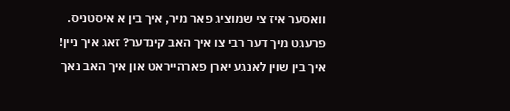וואסער איז צי שמוציג פאר מיר, איך בין א איסטניס. פרעגט מיך דער רבי צו איך האב קינדער? זאג איך ניין! איך בין שוין לאנגע יארן פארהייראט און איך האב נאך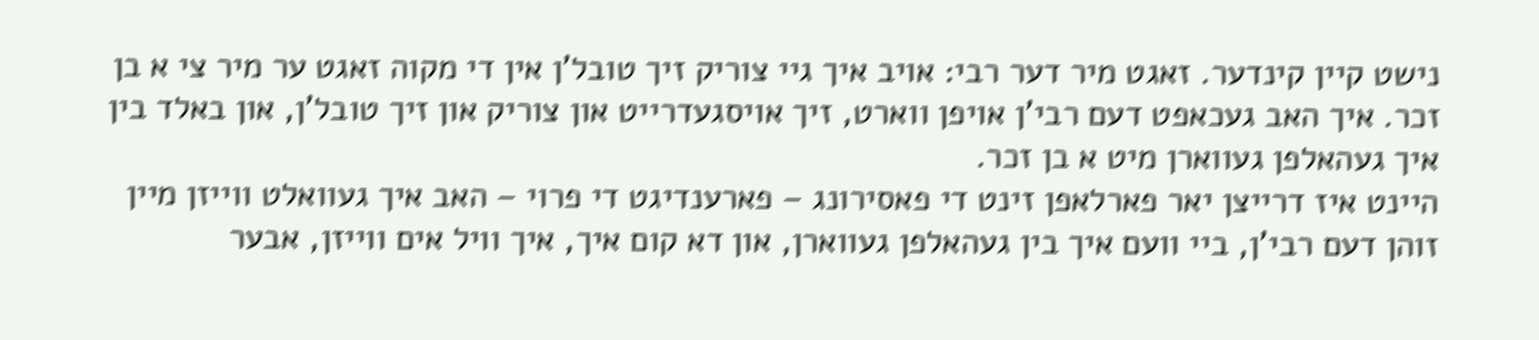נישט קיין קינדער. זאגט מיר דער רבי: אויב איך גיי צוריק זיך טובל'ן אין די מקוה זאגט ער מיר צי א בן זכר. איך האב געכאפט דעם רבי'ן אויפן ווארט, זיך אויסגעדרייט און צוריק און זיך טובל'ן, און באלד בין איך געהאלפן געווארן מיט א בן זכר.
היינט איז דרייצן יאר פארלאפן זינט די פאסירונג – פארענדיגט די פרוי – האב איך געוואלט ווייזן מיין זוהן דעם רבי'ן, ביי וועם איך בין געהאלפן געווארן, און דא קום איך, איך וויל אים ווייזן, אבער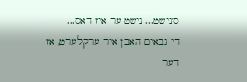ס'נישט... נישט ער איז דאס...
די גבאים האבן איר ערקלערט, אז דער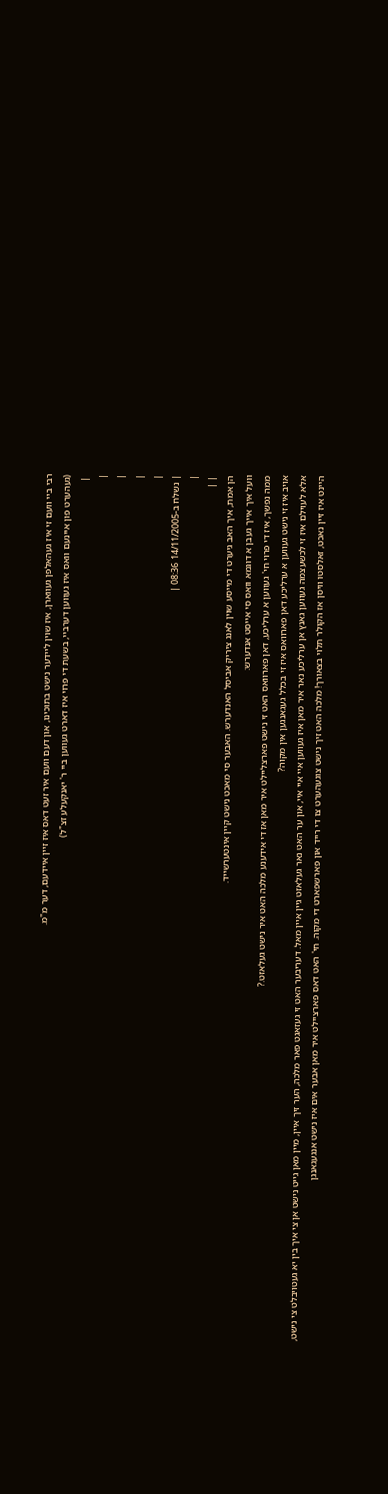רבי ביי וועם זי איז געהאלפן געווארן, איז שוין ליידער נישט בתוכינו, און דעם וועם איר זעט דאס איז זיין איידעם, דער מ"מ.
(געהערט פון איינעם וואס איז געווען דערביי, בשעת די פרוי איז דארט געווען ביי ר' יאנקעלע זצ"ל)
 |
|
|
|
|
| נשלח ב-14/11/2005 08:36 |
|
| |
הן אמת, איך האב גיערט די מייסע שוין לאנג ציריק אביסל האנדערש. האבער סי מאכט נישט קיין אינטערשייד.
וועל איך אייך געבן א דוגמא וואס סי אייסט אנדערש:
ממה נפשך, איז די פרוי חי' געווען א ערליכע, דאן פארוואס האט זי נישט פארצליילט איר מאן אז די אידענע מלכה האט איר נישט געלאזט.?
אויב איז זי נישט געווען א ערליכע דאן פארוואס איז זי בכלל געגאנגען אין מקוה?
אלא לעוילם איז זי לכשעצמה געווען גאנץ אן ערליכע נאר איר מאן איז געווען איי איי איי, און ער האט נאר געלאזט גיין איין מאל. דעריבער האט זי געזאגט פאר מלכה, הער זיך איין, מיין מאן גייט נישט אן צי איך בין יא געטויבלט צי נישט, היינט איז זיין נאכט, זאלסטו וויסן אז הקולר תלוי בצאורך! מלכה האט זיך נישט צוגעהערט צו די רייד און פארשפארט די מקוה. חי' האט דאס פארציילט איר מאן אבער אים איז נישט אנגעגאנגן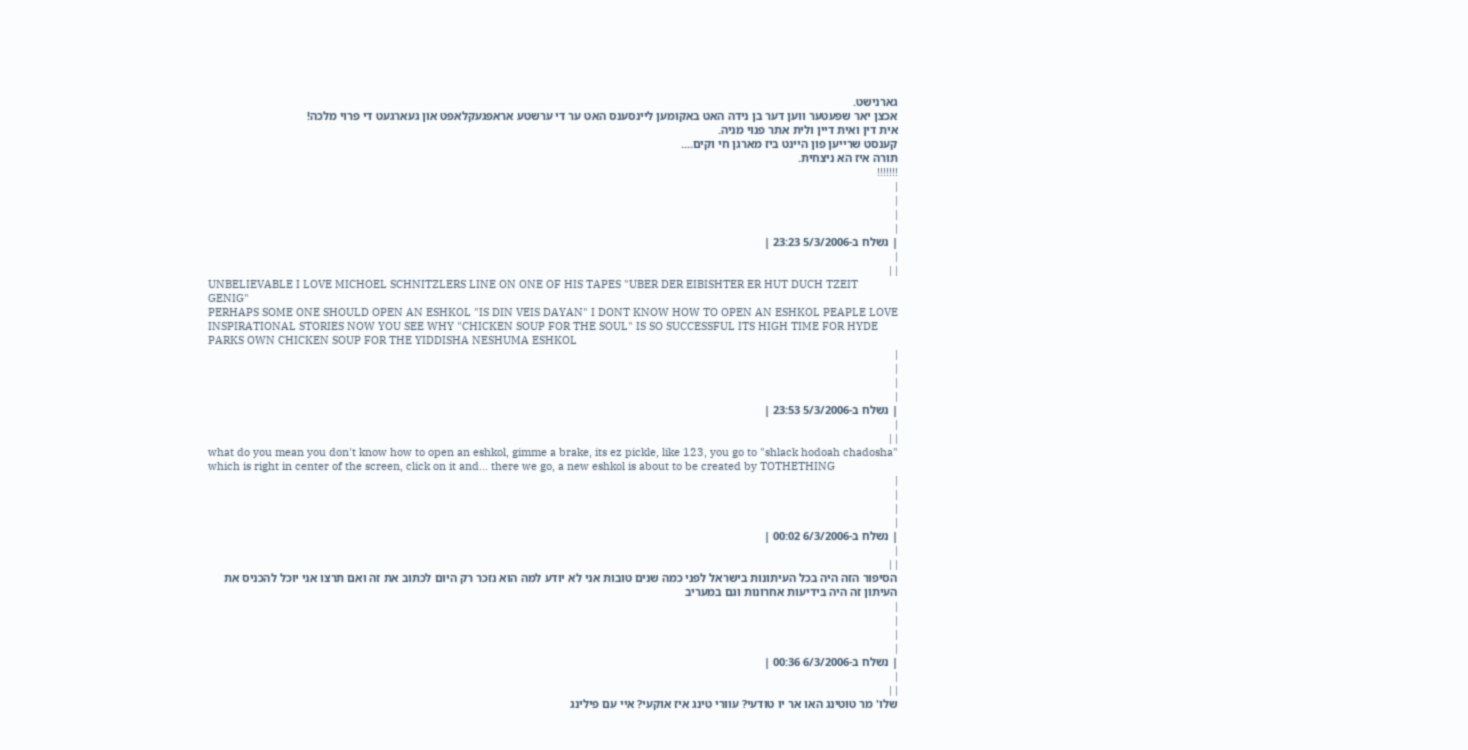גארנישט.
אכצן יאר שפעטער ווען דער בן נידה האט באקומען ליינסענס האט ער די ערשטע אראפגעקלאפט און געארגעט די פרוי מלכה!
אית דין ואית דיין ולית אתר פנוי מניה.
קענסט שרייען פון היינט ביז מארגן חי וקים....
תורה איז הא ניצחית.
!!!!!!!
|
|
|
|
| נשלח ב-5/3/2006 23:23 |
|
| |
UNBELIEVABLE I LOVE MICHOEL SCHNITZLERS LINE ON ONE OF HIS TAPES "UBER DER EIBISHTER ER HUT DUCH TZEIT GENIG"
PERHAPS SOME ONE SHOULD OPEN AN ESHKOL "IS DIN VEIS DAYAN" I DONT KNOW HOW TO OPEN AN ESHKOL PEAPLE LOVE INSPIRATIONAL STORIES NOW YOU SEE WHY "CHICKEN SOUP FOR THE SOUL" IS SO SUCCESSFUL ITS HIGH TIME FOR HYDE PARKS OWN CHICKEN SOUP FOR THE YIDDISHA NESHUMA ESHKOL
|
|
|
|
| נשלח ב-5/3/2006 23:53 |
|
| |
what do you mean you don't know how to open an eshkol, gimme a brake, its ez pickle, like 123, you go to "shlack hodoah chadosha" which is right in center of the screen, click on it and... there we go, a new eshkol is about to be created by TOTHETHING
|
|
|
|
| נשלח ב-6/3/2006 00:02 |
|
| |
הסיפור הזה היה בכל העיתונות בישראל לפני כמה שנים טובות אני לא יודע למה הוא נזכר רק היום לכתוב את זה ואם תרצו אני יוכל להכניס את העיתון זה היה בידיעות אחרונות וגם במעריב
|
|
|
|
| נשלח ב-6/3/2006 00:36 |
|
| |
שלו' מר טוטינג האו אר יו טודעי? עוורי טינג איז אוקעי? איי עם פילינג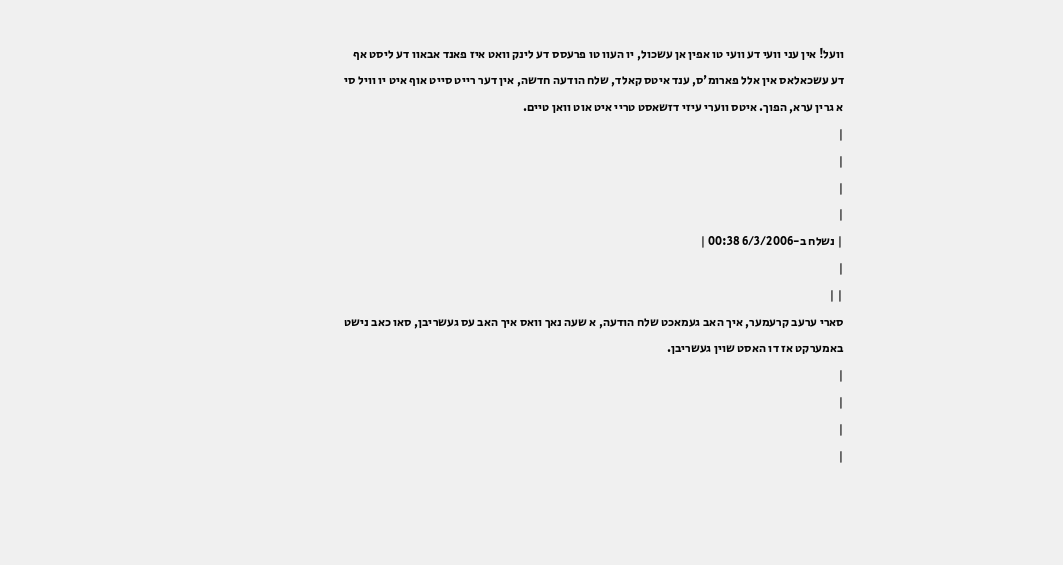וועל! אין עני וועי דע וועי טו אפין אן עשכול, יו העוו טו פרעסס דע לינק וואט איז פאנד אבאוו דע ליסט אף דע עשכאלאס אין אלל פארומ'ס, ענד איטס קאלד, שלח הודעה חדשה, אין דער רייט סייט אוף איט יו וויל סי א גרין ערא, הפוך. איטס ווערי עיזי דזשאסט טריי איט אוט וואן טיים.
|
|
|
|
| נשלח ב-6/3/2006 00:38 |
|
| |
סארי ערעב קרעמער, איך האב געמאכט שלח הודעה, א שעה נאך וואס איך האב עס געשריבן, סאו כאב נישט באמערקט אז דו האסט שוין געשריבן.
|
|
|
|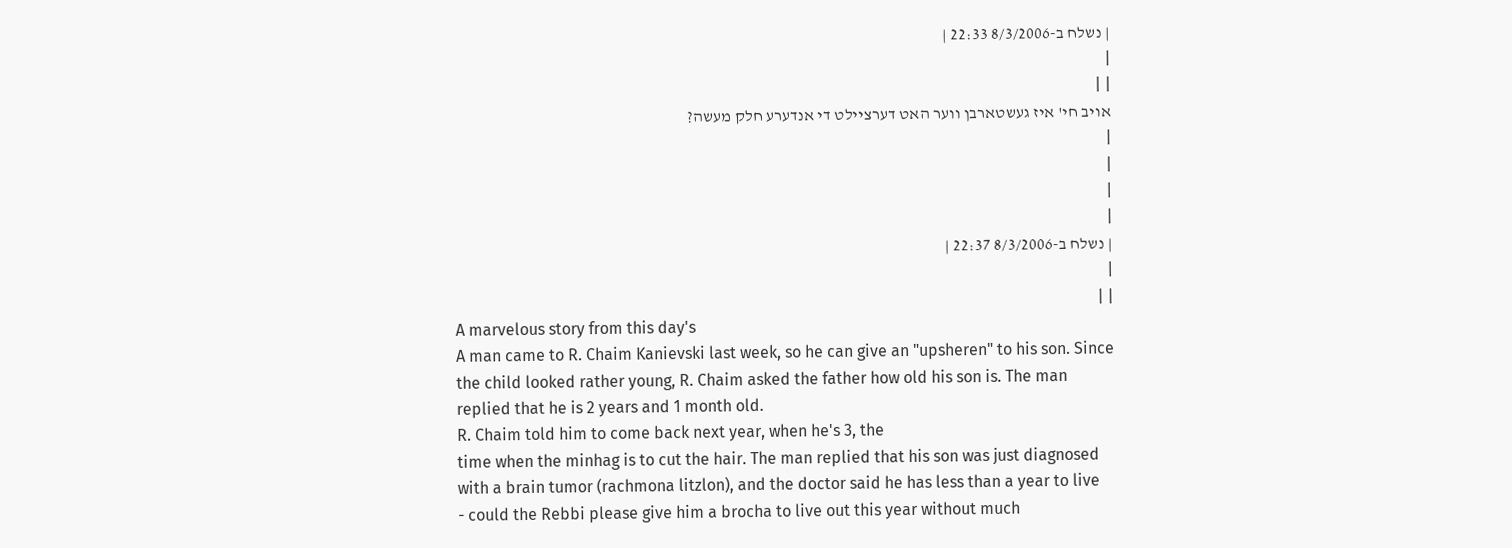| נשלח ב-8/3/2006 22:33 |
|
| |
אויב חי' איז געשטארבן ווער האט דערציילט די אנדערע חלק מעשה?
|
|
|
|
| נשלח ב-8/3/2006 22:37 |
|
| |
A marvelous story from this day's
A man came to R. Chaim Kanievski last week, so he can give an "upsheren" to his son. Since
the child looked rather young, R. Chaim asked the father how old his son is. The man
replied that he is 2 years and 1 month old.
R. Chaim told him to come back next year, when he's 3, the
time when the minhag is to cut the hair. The man replied that his son was just diagnosed
with a brain tumor (rachmona litzlon), and the doctor said he has less than a year to live
- could the Rebbi please give him a brocha to live out this year without much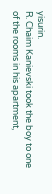yisurin.
R. Chaim Kanievski took the boy to one of the rooms in his apartment,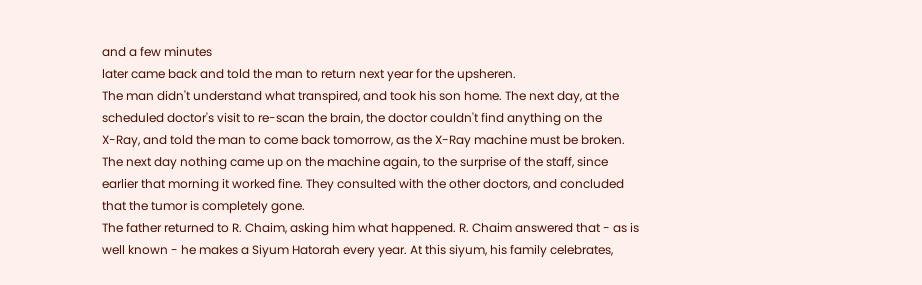and a few minutes
later came back and told the man to return next year for the upsheren.
The man didn't understand what transpired, and took his son home. The next day, at the
scheduled doctor's visit to re-scan the brain, the doctor couldn't find anything on the
X-Ray, and told the man to come back tomorrow, as the X-Ray machine must be broken.
The next day nothing came up on the machine again, to the surprise of the staff, since
earlier that morning it worked fine. They consulted with the other doctors, and concluded
that the tumor is completely gone.
The father returned to R. Chaim, asking him what happened. R. Chaim answered that - as is
well known - he makes a Siyum Hatorah every year. At this siyum, his family celebrates,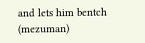and lets him bentch (mezuman)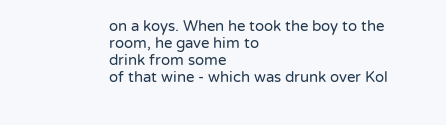on a koys. When he took the boy to the room, he gave him to
drink from some
of that wine - which was drunk over Kol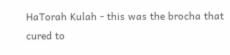HaTorah Kulah - this was the brocha that cured to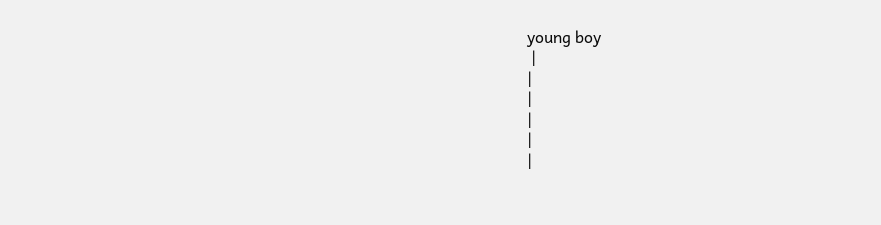young boy
 |
|
|
|
|
|